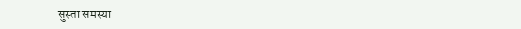सुस्ता समस्या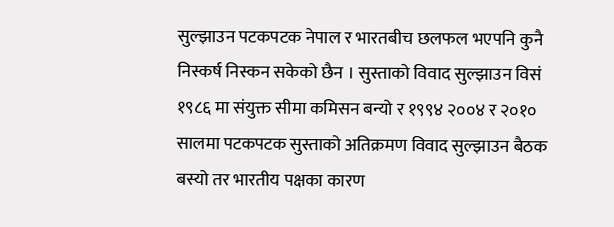सुल्झाउन पटकपटक नेपाल र भारतबीच छलफल भएपनि कुनै निस्कर्ष निस्कन सकेको छैन । सुस्ताको विवाद सुल्झाउन विसं १९८६ मा संयुक्त सीमा कमिसन बन्यो र १९९४ २००४ र २०१० सालमा पटकपटक सुस्ताको अतिक्रमण विवाद सुल्झाउन बैठक बस्यो तर भारतीय पक्षका कारण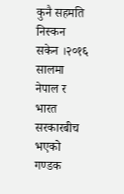कुनै सहमति निस्कन सकेन ।२०१६ सालमा नेपाल र भारत सरकारबीच भएको गण्डक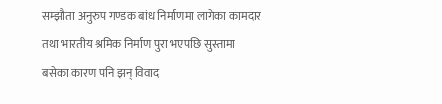सम्झौता अनुरुप गण्डक बांध निर्माणमा लागेका कामदार तथा भारतीय श्रमिक निर्माण पुरा भएपछि सुस्तामा बसेका कारण पनि झन् विवाद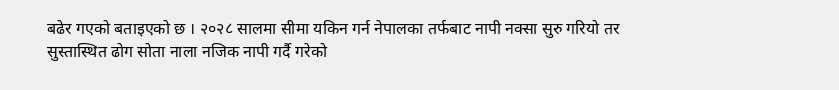बढेर गएको बताइएको छ । २०२८ सालमा सीमा यकिन गर्न नेपालका तर्फबाट नापी नक्सा सुरु गरियो तर सुस्तास्थित ढोग सोता नाला नजिक नापी गर्दै गरेको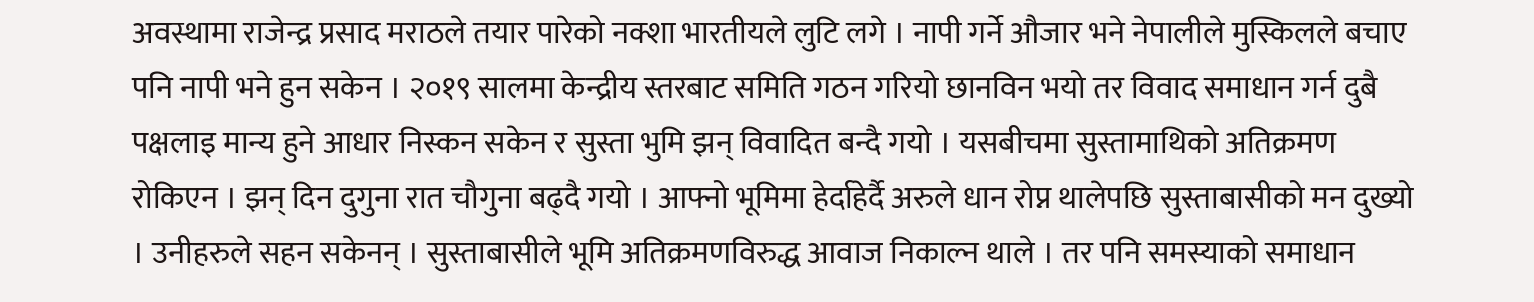अवस्थामा राजेन्द्र प्रसाद मराठले तयार पारेको नक्शा भारतीयले लुटि लगे । नापी गर्ने औजार भने नेपालीले मुस्किलले बचाए पनि नापी भने हुन सकेन । २०१९ सालमा केन्द्रीय स्तरबाट समिति गठन गरियो छानविन भयो तर विवाद समाधान गर्न दुबै पक्षलाइ मान्य हुने आधार निस्कन सकेन र सुस्ता भुमि झन् विवादित बन्दै गयो । यसबीचमा सुस्तामाथिको अतिक्रमण रोकिएन । झन् दिन दुगुना रात चौगुना बढ्दै गयो । आफ्नो भूमिमा हेर्दाहेर्दै अरुले धान रोप्न थालेपछि सुस्ताबासीको मन दुख्यो । उनीहरुले सहन सकेनन् । सुस्ताबासीले भूमि अतिक्रमणविरुद्ध आवाज निकाल्न थाले । तर पनि समस्याको समाधान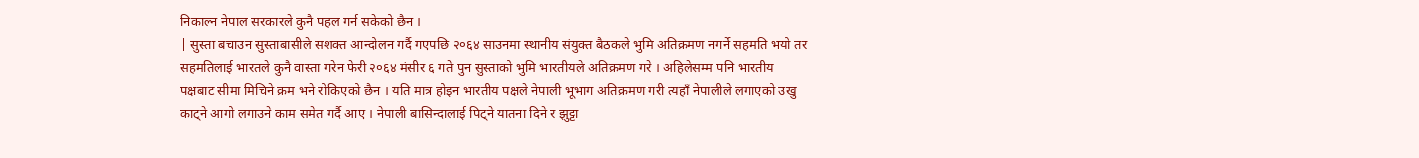निकाल्न नेपाल सरकारले कुनै पहल गर्न सकेको छैन ।
| सुस्ता बचाउन सुस्ताबासीले सशक्त आन्दोलन गर्दै गएपछि २०६४ साउनमा स्थानीय संयुक्त बैठकले भुमि अतिक्रमण नगर्ने सहमति भयो तर सहमतिलाई भारतले कुनै वास्ता गरेन फेरी २०६४ मंसीर ६ गते पुन सुस्ताको भुमि भारतीयले अतिक्रमण गरे । अहिलेसम्म पनि भारतीय पक्षबाट सीमा मिचिने क्रम भने रोकिएको छैन । यति मात्र होइन भारतीय पक्षले नेपाली भूभाग अतिक्रमण गरी त्यहाँ नेपालीले लगाएको उखु काट्ने आगो लगाउने काम समेत गर्दै आए । नेपाली बासिन्दालाई पिट्ने यातना दिने र झुट्टा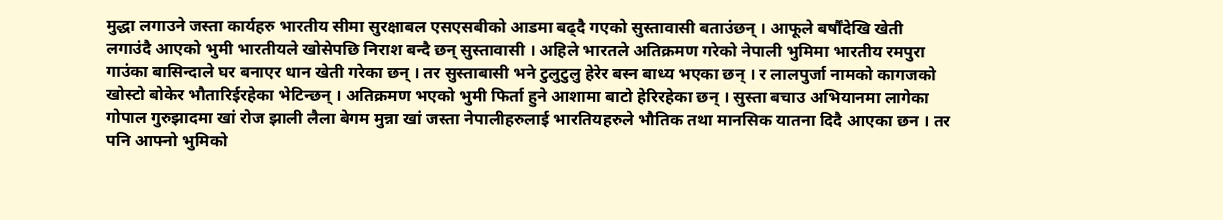मुद्धा लगाउने जस्ता कार्यहरु भारतीय सीमा सुरक्षाबल एसएसबीको आडमा बढ्दै गएको सुस्तावासी बताउंछन् । आफूले बर्षौंदेखि खेती लगाउंदै आएको भुमी भारतीयले खोसेपछि निराश बन्दै छन् सुस्तावासी । अहिले भारतले अतिक्रमण गरेको नेपाली भुमिमा भारतीय रमपुरा गाउंका बासिन्दाले घर बनाएर धान खेती गरेका छन् । तर सुस्ताबासी भने टुलुटुलु हेरेर बस्न बाध्य भएका छन् । र लालपुर्जा नामको कागजको खोस्टो बोकेर भौतारिईरहेका भेटिन्छन् । अतिक्रमण भएको भुमी फिर्ता हुने आशामा बाटो हेरिरहेका छन् । सुस्ता बचाउ अभियानमा लागेका गोपाल गुरुझादमा खां रोज झाली लैला बेगम मुन्ना खां जस्ता नेपालीहरुलाई भारतियहरुले भौतिक तथा मानसिक यातना दिदै आएका छन । तर पनि आफ्नो भुमिको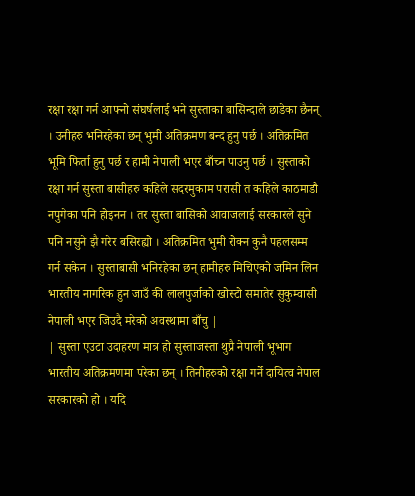रक्षा रक्षा गर्न आफ्नो संघर्षलाई भने सुस्ताका बासिन्दाले छाडेका छैनन् । उनीहरु भनिरहेका छन् भुमी अतिक्रमण बन्द हुनु पर्छ । अतिक्रमित भूमि फिर्ता हुनु पर्छ र हामी नेपाली भएर बाँच्न पाउनु पर्छ । सुस्ताको रक्षा गर्न सुस्ता बासीहरु कहिले सदरमुकाम परासी त कहिले काठमाडौ नपुगेका पनि होइनन । तर सुस्ता बासिको आवाजलाई सरकारले सुने पनि नसुने झै गरेर बसिरह्यो । अतिक्रमित भुमी रोक्न कुनै पहलसम्म गर्न सकेन । सुस्ताबासी भनिरहेका छन् हामीहरु मिचिएको जमिन लिन भारतीय नागरिक हुन जाउँ की लालपुर्जाको खोस्टो समातेर सुकुम्वासी नेपाली भएर जिउदै मरेको अवस्थामा बाँचु |
| सुस्ता एउटा उदाहरण मात्र हो सुस्ताजस्ता थुप्रै नेपाली भूभाग भारतीय अतिक्रमणमा परेका छन् । तिनीहरुको रक्षा गर्ने दायित्व नेपाल सरकारको हो । यदि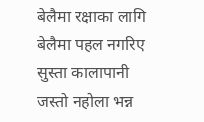बेलैमा रक्षाका लागि बेलैमा पहल नगरिए सुस्ता कालापानी जस्तो नहोला भन्न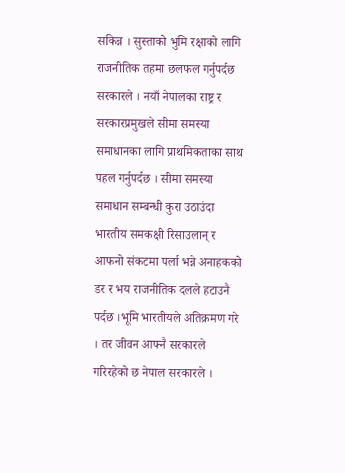सकिन्न । सुस्ताको भुमि रक्षाको लागि राजनीतिक तहमा छलफल गर्नुपर्दछ सरकारले । नयाँ नेपालका राष्ट्र र सरकारप्रमुखले सीमा समस्या समाधानका लागि प्राथमिकताका साथ पहल गर्नुपर्दछ । सीमा समस्या समाधान सम्बन्धी कुरा उठाउंदा भारतीय समकक्षी रिसाउलान् र आफनो संकटमा पर्ला भन्ने अनाहकको डर र भय राजनीतिक दलले हटाउनै पर्दछ ।भूमि भारतीयले अतिक्रमण गरे । तर जीवन आफ्नै सरकारले गरिरहेको छ नेपाल सरकारले ।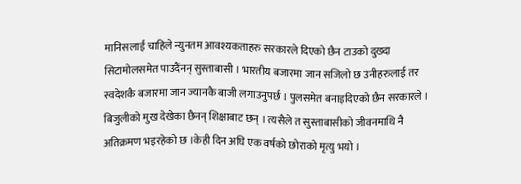मानिसलाई चाहिले न्युनतम आवश्यकताहरु सरकारले दिएको छैन टाउको दुख्दा सिटामोलसमेत पाउदैंनन् सुस्ताबासी । भारतीय बजारमा जान सजिलो छ उनीहरुलाई तर स्वदेशकै बजारमा जान ज्यानकै बाजी लगाउनुपर्छ । पुलसमेत बनाइदिएको छैन सरकारले । बिजुलीको मुख देखेका छैनन् शिक्षाबाट छन् । त्यसैले त सुस्ताबासीको जीवनमाथि नै अतिक्रमण भइरहेको छ ।केही दिन अघि एक वर्षको छोराको मृत्यु भयो ।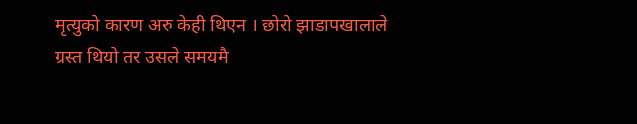मृत्युको कारण अरु केही थिएन । छोरो झाडापखालाले ग्रस्त थियो तर उसले समयमै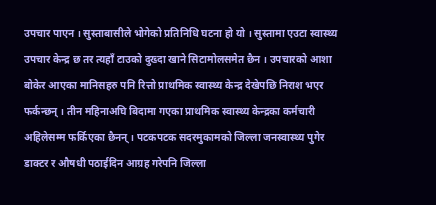उपचार पाएन । सुस्ताबासीले भोगेको प्रतिनिधि घटना हो यो । सुस्तामा एउटा स्वास्थ्य उपचार केन्द्र छ तर त्यहाँ टाउको दुख्दा खाने सिटामोलसमेत छैन । उपचारको आशा बोकेर आएका मानिसहरु पनि रित्तो प्राथमिक स्वास्थ्य केन्द्र देखेपछि निराश भएर फर्कन्छन् । तीन महिनाअघि बिदामा गएका प्राथमिक स्वास्थ्य केन्द्रका कर्मचारी अहिलेसम्म फर्किएका छैनन् । पटकपटक सदरमुकामको जिल्ला जनस्वास्थ्य पुगेर डाक्टर र औषधी पठाईदिन आग्रह गरेपनि जिल्ला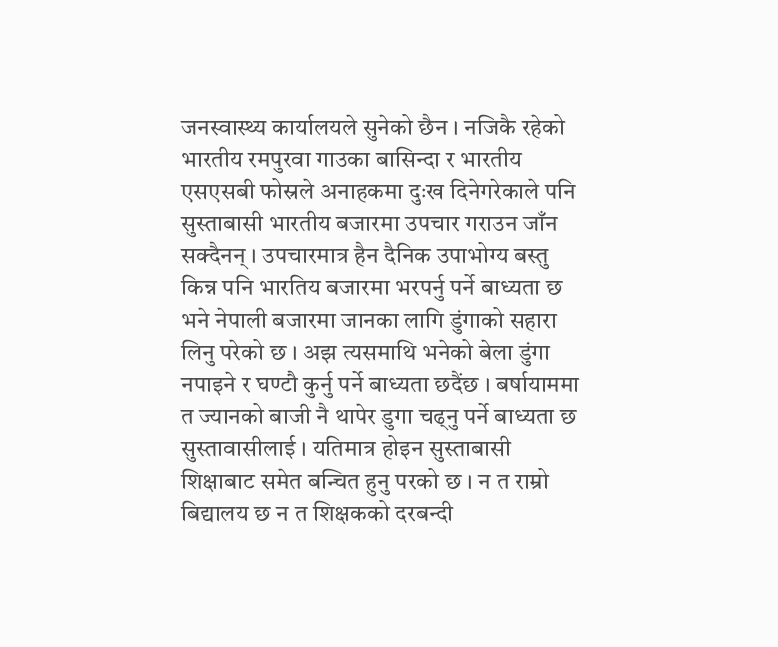जनस्वास्थ्य कार्यालयले सुनेको छैन । नजिकै रहेको भारतीय रमपुरवा गाउका बासिन्दा र भारतीय एसएसबी फोस्रले अनाहकमा दुःख दिनेगरेकाले पनि सुस्ताबासी भारतीय बजारमा उपचार गराउन जाँन सक्दैनन् । उपचारमात्र हैन दैनिक उपाभोग्य बस्तु किन्न पनि भारतिय बजारमा भरपर्नु पर्ने बाध्यता छ भने नेपाली बजारमा जानका लागि डुंगाको सहारा लिनु परेको छ । अझ त्यसमाथि भनेको बेला डुंगा नपाइने र घण्टौ कुर्नु पर्ने बाध्यता छदैंछ । बर्षायाममा त ज्यानको बाजी नै थापेर डुगा चढ्नु पर्ने बाध्यता छ सुस्तावासीलाई । यतिमात्र होइन सुस्ताबासी शिक्षाबाट समेत बन्चित हुनु परको छ । न त राम्रो बिद्यालय छ न त शिक्षकको दरबन्दी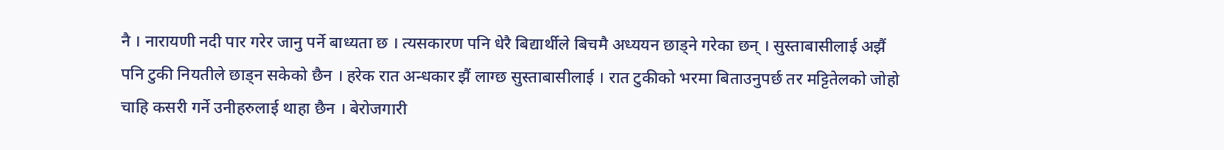नै । नारायणी नदी पार गरेर जानु पर्ने बाध्यता छ । त्यसकारण पनि धेरै बिद्यार्थीले बिचमै अध्ययन छाड्ने गरेका छन् । सुस्ताबासीलाई अझैं पनि टुकी नियतीले छाड्न सकेको छैन । हरेक रात अन्धकार झैं लाग्छ सुस्ताबासीलाई । रात टुकीको भरमा बिताउनुपर्छ तर मट्टितेलको जोहो चाहि कसरी गर्ने उनीहरुलाई थाहा छैन । बेरोजगारी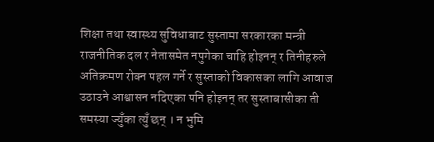शिक्षा तथा स्वास्थ्य सुविधाबाट सुस्तामा सरकारका मन्त्री राजनीतिक दल र नेतासमेत नपुगेका चाहि होइनन् र तिनीहरुले अतिक्रमण रोक्न पहल गर्ने र सुस्ताको विकासका लागि आवाज उठाउने आश्वासन नदिएका पनि होइनन् तर सुस्ताबासीका ती समस्या ज्युँका त्युँ छन् । न भुमि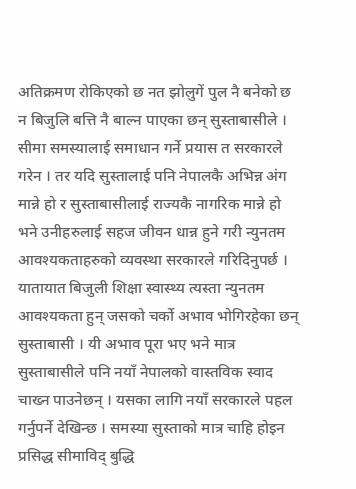अतिक्रमण रोकिएको छ नत झोलुगें पुल नै बनेको छ न बिजुलि बत्ति नै बाल्न पाएका छन् सुस्ताबासीले । सीमा समस्यालाई समाधान गर्ने प्रयास त सरकारले गरेन । तर यदि सुस्तालाई पनि नेपालकै अभिन्न अंग मान्ने हो र सुस्ताबासीलाई राज्यकै नागरिक मान्ने हो भने उनीहरुलाई सहज जीवन धान्न हुने गरी न्युनतम आवश्यकताहरुको व्यवस्था सरकारले गरिदिनुपर्छ । यातायात बिजुली शिक्षा स्वास्थ्य त्यस्ता न्युनतम आवश्यकता हुन् जसको चर्को अभाव भोगिरहेका छन् सुस्ताबासी । यी अभाव पूरा भए भने मात्र सुस्ताबासीले पनि नयाँ नेपालको वास्तविक स्वाद चाख्न पाउनेछन् । यसका लागि नयाँ सरकारले पहल गर्नुपर्ने देखिन्छ । समस्या सुस्ताको मात्र चाहि होइन प्रसिद्ध सीमाविद् बुद्धि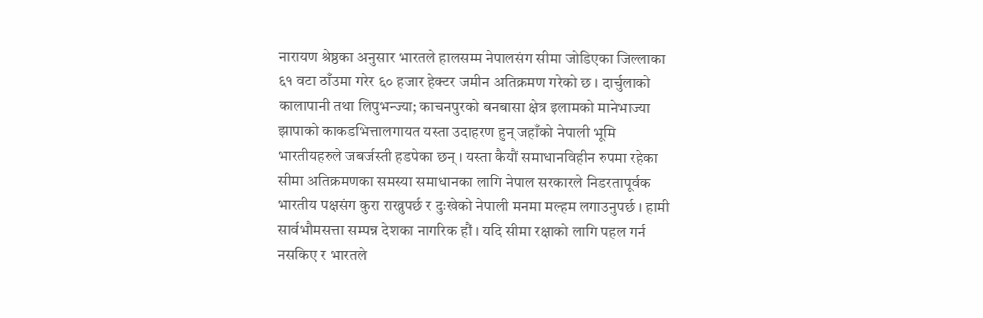नारायण श्रेष्ठका अनुसार भारतले हालसम्म नेपालसंग सीमा जोडिएका जिल्लाका ६१ वटा ठाँउमा गरेर ६० हजार हेक्टर जमीन अतिक्रमण गरेको छ । दार्चुलाको कालापानी तथा लिपुभन्ज्या; काचनपुरको बनबासा क्षेत्र इलामको मानेभाज्या झापाको काकडभित्तालगायत यस्ता उदाहरण हुन् जहाँको नेपाली भूमि भारतीयहरुले जबर्जस्ती हडपेका छन् । यस्ता कैयौं समाधानविहीन रुपमा रहेका सीमा अतिक्रमणका समस्या समाधानका लागि नेपाल सरकारले निडरतापूर्वक भारतीय पक्षसंग कुरा राख्नुपर्छ र दुःखेको नेपाली मनमा मल्हम लगाउनुपर्छ । हामी सार्वभौमसत्ता सम्पन्न देशका नागरिक हौं । यदि सीमा रक्षाको लागि पहल गर्न नसकिए र भारतले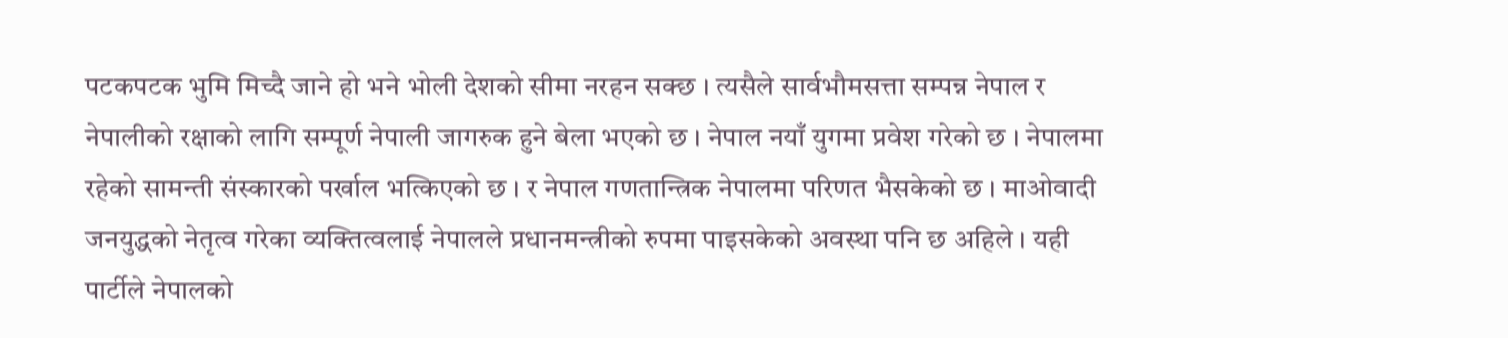पटकपटक भुमि मिच्दै जाने हो भने भोली देशको सीमा नरहन सक्छ । त्यसैले सार्वभौमसत्ता सम्पन्न नेपाल र नेपालीको रक्षाको लागि सम्पूर्ण नेपाली जागरुक हुने बेला भएको छ । नेपाल नयाँ युगमा प्रवेश गरेको छ । नेपालमा रहेको सामन्ती संस्कारको पर्खाल भत्किएको छ । र नेपाल गणतान्त्रिक नेपालमा परिणत भैसकेको छ । माओवादी जनयुद्धको नेतृत्व गरेका व्यक्तित्वलाई नेपालले प्रधानमन्त्रीको रुपमा पाइसकेको अवस्था पनि छ अहिले । यही पार्टीले नेपालको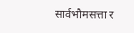सार्वभौमसत्ता र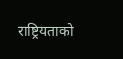राष्ट्रियताको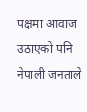पक्षमा आवाज उठाएको पनि नेपाली जनताले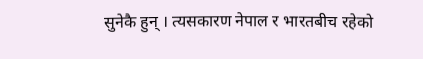सुनेकै हुन् । त्यसकारण नेपाल र भारतबीच रहेको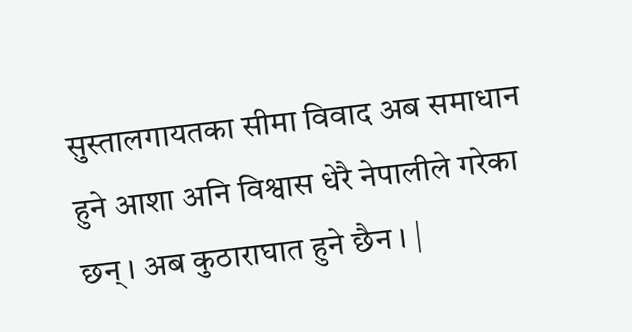सुस्तालगायतका सीमा विवाद अब समाधान हुने आशा अनि विश्वास धेरै नेपालीले गरेका छन् । अब कुठाराघात हुने छैन । |